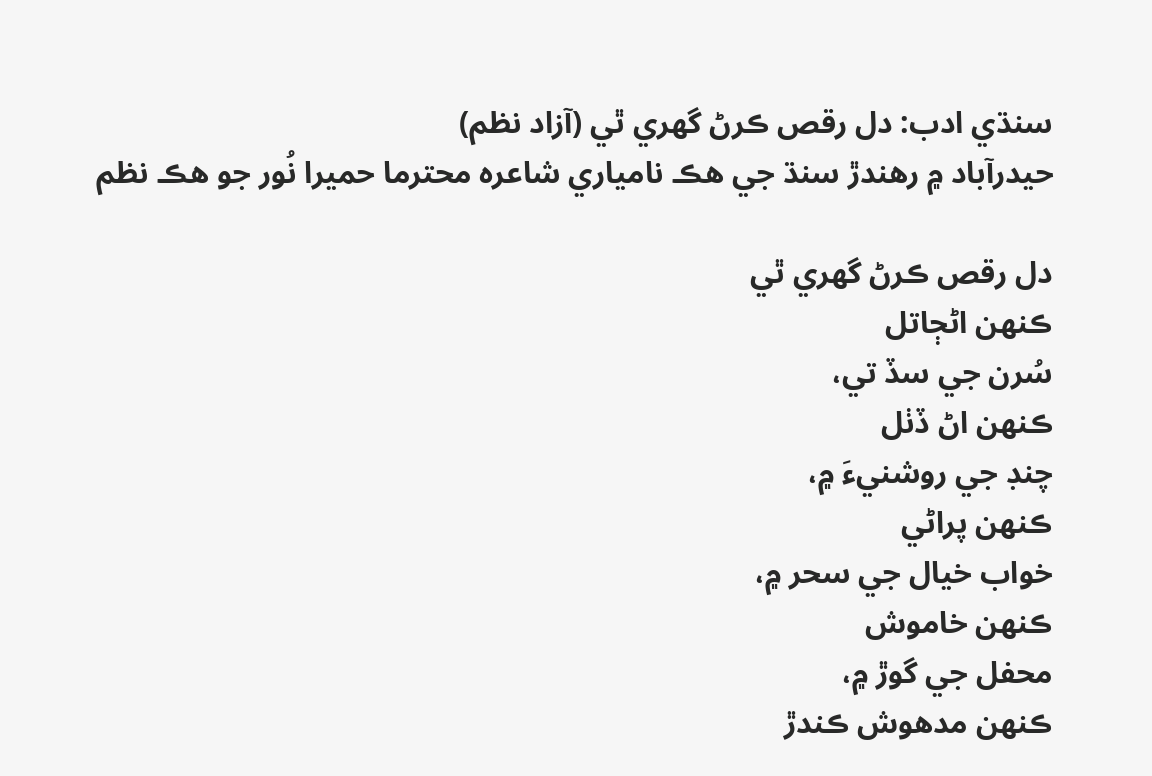سنڌي ادب: دل رقص ڪرڻ گھري ٿي (آزاد نظم)
حيدرآباد ۾ رھندڙ سنڌ جي ھڪ نامياري شاعرہ محترما حميرا نُور جو ھڪ نظم

دل رقص ڪرڻ گھري ٿي
ڪنهن اڻڄاتل
سُرن جي سڏ تي،
ڪنهن اڻ ڏٺل
چنڊ جي روشنيءَ ۾،
ڪنهن پراڻي
خواب خيال جي سحر ۾،
ڪنهن خاموش
محفل جي گوڙ ۾،
ڪنهن مدھوش ڪندڙ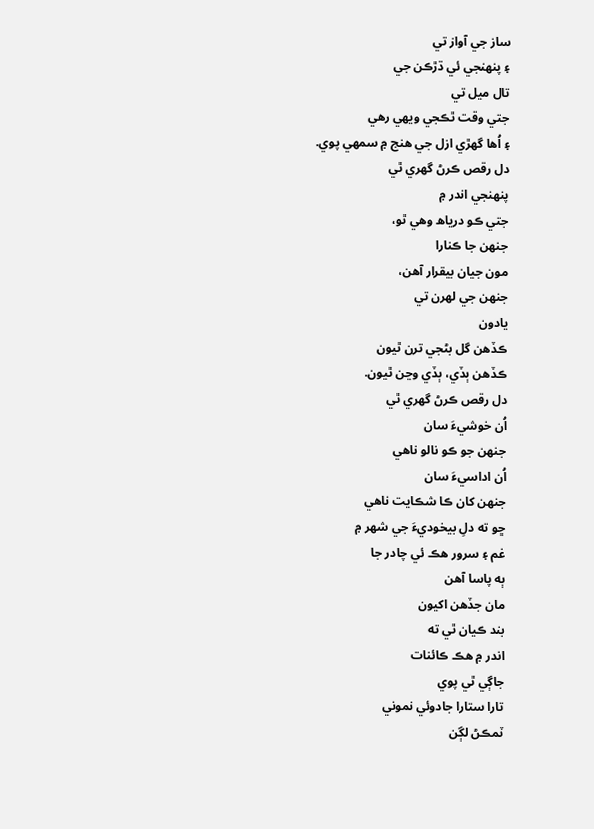ساز جي آواز تي
۽ پنهنجي ئي ڌڙڪن جي
تال ميل تي
جتي وقت ٿڪجي ويهي رهي
۽ اُھا گھڙي ازل جي هنج ۾ سمهي پوي.
دل رقص ڪرڻ گھري ٿي
پنهنجي اندر ۾
جتي ڪو درياھ وهي ٿو،
جنهن جا ڪنارا
مون جيان بيقرار آهن،
جنهن جي لهرن تي
يادون
ڪڏهن گل بڻجي ترن ٿيون
ڪڏهن ٻڏي، ٻڏي وڃن ٿيون.
دل رقص ڪرڻ گھري ٿي
اُن خوشيءَ سان
جنهن جو ڪو نالو ناهي
اُن اداسيءَ سان
جنهن کان ڪا شڪايت ناهي
ڇو ته دلِ بيخوديءَ جي شهر ۾
غم ۽ سرور هڪ ئي چادر جا
ٻه پاسا آهن
مان جڏهن اکيون
بند ڪيان ٿي ته
اندر ۾ هڪ ڪائنات
جاڳي ٿي پوي
تارا ستارا جادوئي نموني
ٽمڪڻ لڳن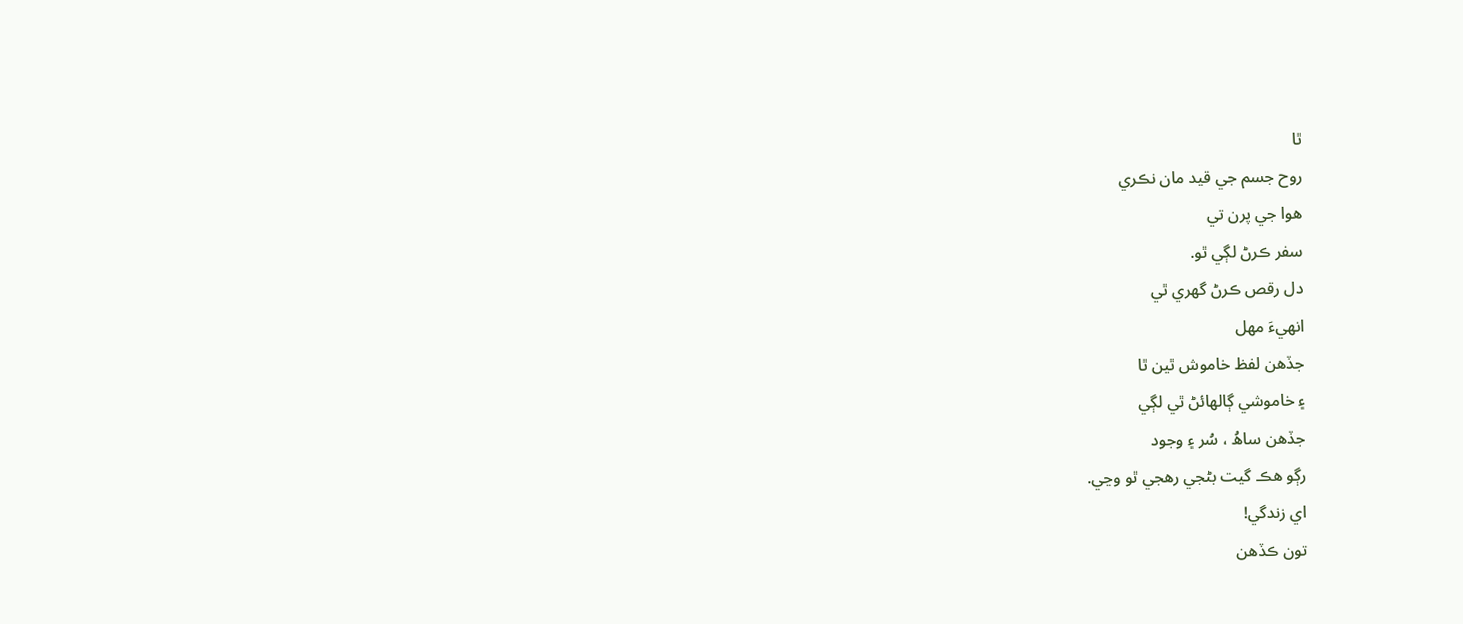ٿا
روح جسم جي قيد مان نڪري
هوا جي پرن تي
سفر ڪرڻ لڳي ٿو.
دل رقص ڪرڻ گھري ٿي
انهيءَ مهل
جڏهن لفظ خاموش ٿين ٿا
۽ خاموشي ڳالهائڻ ٿي لڳي
جڏهن ساھُ ، سُر ۽ وجود
رڳو هڪ گيت بڻجي رهجي ٿو وڃي.
اي زندگي!
تون ڪڏهن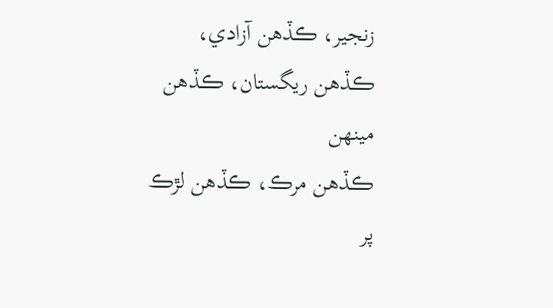زنجير، ڪڏهن آزادي،
ڪڏهن ريگستان، ڪڏهن مينهن
ڪڏھن مرڪ، ڪڏھن لڙڪ
پر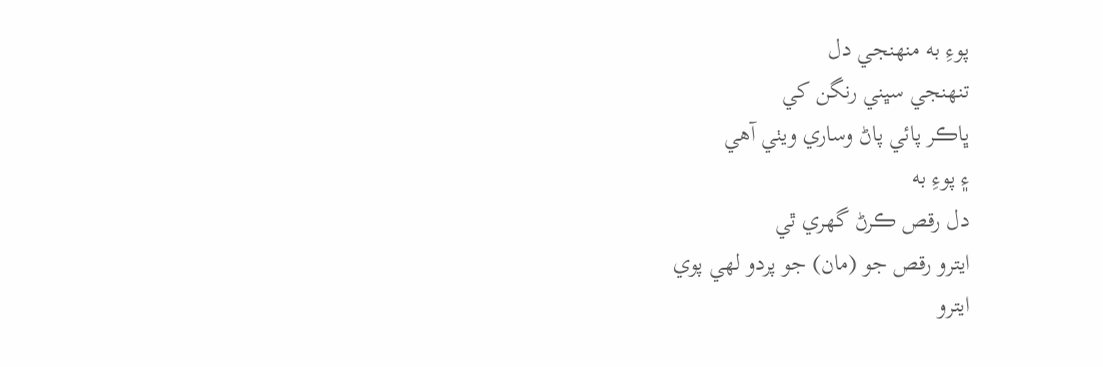پوءِ به منهنجي دل
تنهنجي سڀني رنگن کي
ڀاڪر پائي پاڻ وساري ويٺي آهي
۽ پوءِ به
دل رقص ڪرڻ گھري ٿي
ايترو رقص جو (مان) جو پردو لهي پوي
ايترو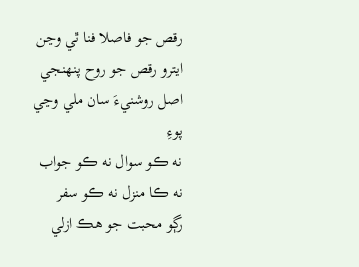رقص جو فاصلا فنا ٿي وڃن
ايترو رقص جو روح پنهنجي
اصل روشنيءَ سان ملي وڃي
پوءِ
نه ڪو سوال نه ڪو جواب
نه ڪا منزل نه ڪو سفر
رڳو محبت جو هڪ ازلي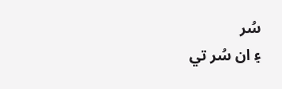سُر
۽ ان سُر تي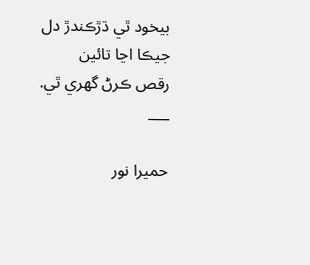بيخود ٿي ڌڙڪندڙ دل
جيڪا اڃا تائين
رقص ڪرڻ گھري ٿي.
___

حميرا نور